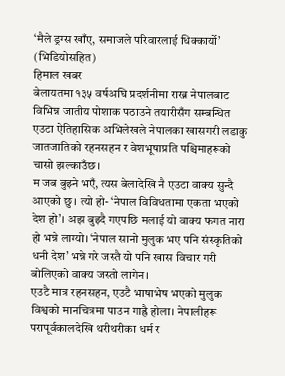‘मैले ड्रग्स खाँए, समाजले परिवारलाई धिक्कार्यो’ (भिडियोसहित)
हिमाल खबर
बेलायतमा १३५ वर्षअघि प्रदर्शनीमा राख्न नेपालबाट विभिन्न जातीय पोशाक पठाउने तयारीसँग सम्बन्धित एउटा ऐतिहासिक अभिलेखले नेपालका खासगरी लडाकु जातजातिको रहनसहन र वेशभूषाप्रति पश्चिमाहरूको चासो झल्काउँछ।
म जब बुझ्ने भएँ, त्यस बेलादेखि नै एउटा वाक्य सुन्दै आएको छु। त्यो हो- ‘नेपाल विविधतामा एकता भएको देश हो’। अझ बुझ्दै गएपछि मलाई यो वाक्य फगत नारा हो भन्ने लाग्यो। ‘नेपाल सानो मुलुक भए पनि संस्कृतिको धनी देश’ भन्ने गरे जस्तै यो पनि खास विचार गरी बोलिएको वाक्य जस्तो लागेन।
एउटै मात्र रहनसहन, एउटै भाषाभेष भएको मुलुक विश्वको मानचित्रमा पाउन गाह्रै होला। नेपालीहरू परापूर्वकालदेखि थरीथरीका धर्म र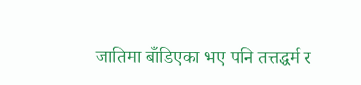जातिमा बाँडिएका भए पनि तत्तद्धर्म र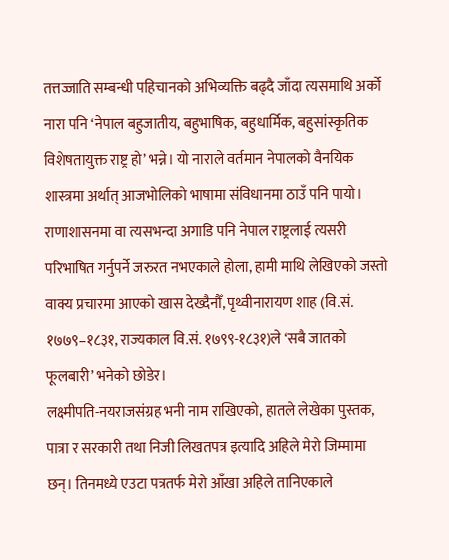तत्तज्जाति सम्बन्धी पहिचानको अभिव्यक्ति बढ्दै जाँदा त्यसमाथि अर्को नारा पनि ‘नेपाल बहुजातीय, बहुभाषिक, बहुधार्मिक, बहुसांस्कृतिक विशेषतायुक्त राष्ट्र हो’ भन्ने। यो नाराले वर्तमान नेपालको वैनयिक शास्त्रमा अर्थात् आजभोलिको भाषामा संविधानमा ठाउँ पनि पायो।
राणाशासनमा वा त्यसभन्दा अगाडि पनि नेपाल राष्ट्रलाई त्यसरी परिभाषित गर्नुपर्ने जरुरत नभएकाले होला, हामी माथि लेखिएको जस्तो वाक्य प्रचारमा आएको खास देख्दैनौँ, पृथ्वीनारायण शाह (वि.सं. १७७९–१८३१, राज्यकाल वि.सं. १७९९-१८३१)ले ‘सबै जातको फूलबारी’ भनेको छोडेर।
लक्ष्मीपति-नयराजसंग्रह भनी नाम राखिएको, हातले लेखेका पुस्तक, पात्रा र सरकारी तथा निजी लिखतपत्र इत्यादि अहिले मेरो जिम्मामा छन्। तिनमध्ये एउटा पत्रतर्फ मेरो आँखा अहिले तानिएकाले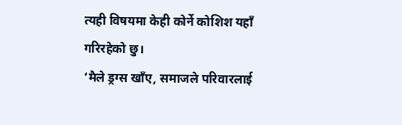त्यही विषयमा केही कोर्ने कोशिश यहाँ गरिरहेको छु।
‘मैले ड्रग्स खाँए, समाजले परिवारलाई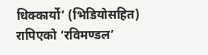धिक्कार्यो’ (भिडियोसहित)
रापिएको ‘रविमण्डल’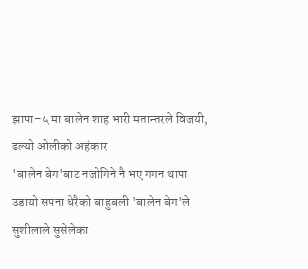झापा–५ मा बालेन शाह भारी मतान्तरले विजयी, ढल्यो ओलीको अहंकार
'बालेन बेग'बाट नजोगिने नै भए गगन थापा
उडायो सपना धेरैको बाहुबली 'बालेन बेग'ले
सुशीलाले सुसेलेका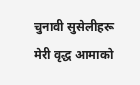चुनावी सुसेलीहरू
मेरी वृद्ध आमाको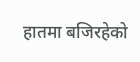हातमा बजिरहेको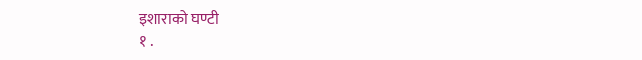इशाराको घण्टी
१ .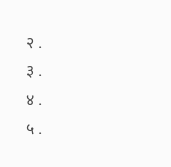२ .
३ .
४ .
५ .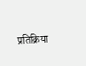प्रतिक्रिया